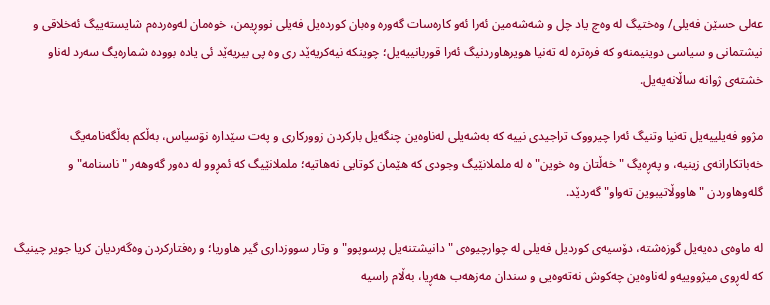عەلی حسێن فەیلی/ وەختیگ لە وەچ یاد چل و شەشەمین ئەرا ئەو کارەسات گەورە وەبان کوردەیل فەیلی نووڕیمن، خوەمان لەوەردەم شایستەییگ ئەخلاقی و نیشتمانی و سیاسی دوینیمنەو کە فرەترە لە تەنیا هویرهاوردنیگ ئەرا قوربانییەیل؛ چوینکە نیەکریەێد ری وە پی بیریەێد ئی یادە بوودە شمارەیگ سەرد لەناو خشتەی ژوانە ساڵانەیەیل.

مژوو فەیلییەیل تەنیا وتنیگ ئەرا چیرووک تراجیدی نییە کە بەشەیلی لەناوەین چنگەیل بارکردن زوورکاری و پەت سێدارە نۊسیاس، بەڵکم بەڵگەنامەیگ خەباتکارانەی زینیە، و پەڕەیگ "خەڵتان وە خوین"ە لە ململانێیگ وجودی کە هێمان کوتایی نەهاتیە؛ ململانێیگ کە ئمڕوو لە دەور گەوهەر "ناسنامە" و گلەوهاوردن "هاووڵاتیبوین تەواو" گەردێد.

لە ماوەی دەیەیل گوزەشتە، دۆسیەی کوردیل فەیلی لە چوارچیوەی "دانیشتنەیل پرسوپوو" و وتار سووزداری گیر هاوریا؛ و رەفتارکردن وەگەردیان کریا جویر چینیگ کە لەڕوی میژووییەو لەناوەین چەکوش نەتەوەیی و سندان مەزهەب هەڕیا، بەڵام راسیە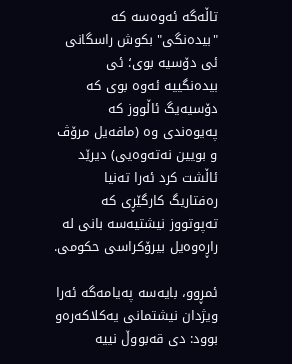تاڵەگە ئەوەسە کە "بیدەنگی" بکوش راسگانی ئی دۆسیە بوی؛ ئی بیدەنگییە ئەوە بوی کە دۆسیەیگ ئاڵووز کە پەیوەندی وە (مافەیل مرۆڤ و بویین نەتەوەیی) دیرێد ئاڵشت کرد ئەرا تەنیا رەفتاریگ کارگێڕی کە تەپوتووز نیشتیەسە بانی لە راڕەوەیل بیرۆکراسی حکومی.

ئمڕوو، بایەسە پەیامەگە ئەرا ویژدان نیشتمانی یەکلاکەرەو بوود: دی قەبووڵ نییە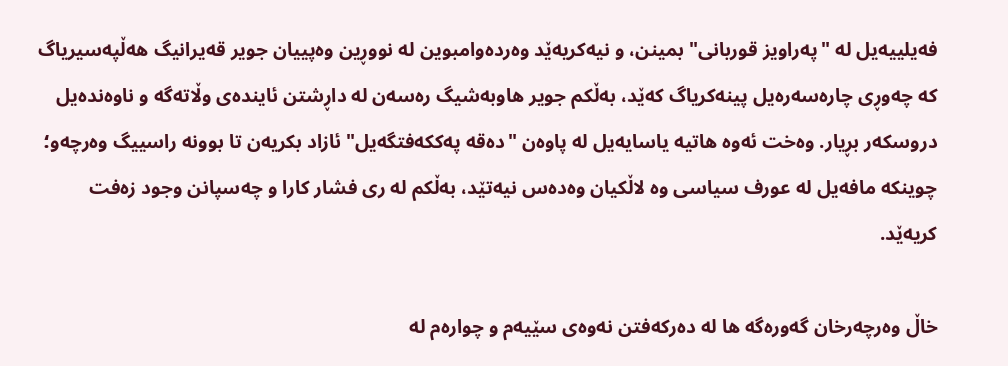فەیلییەیل لە "پەراویز قوربانی" بمینن، و نیەکریەێد وەردەوامبوین لە نووڕین وەپییان جویر قەیرانیگ هەڵپەسیریاگ کە چەوڕی چارەسەرەیل پینەکریاگ کەێد، بەڵکم جویر هاوبەشیگ رەسەن لە داڕشتن ئایندەی وڵاتەگە و ناوەندەیل دروسکەر بڕیار. وەخت ئەوە هاتیە یاسایەیل لە پاوەن "دەقە پەککەفتگەیل" ئازاد بکریەن تا بوونە راسییگ وەرچەو؛ چوینکە مافەیل لە عورف سیاسی وە لاڵکیان وەدەس نیەتێد، بەڵکم لە ری فشار کارا و چەسپانن وجود زەفت کریەێد.

خاڵ وەرچەرخان گەورەگە ها لە دەرکەفتن نەوەی سێیەم و چوارەم لە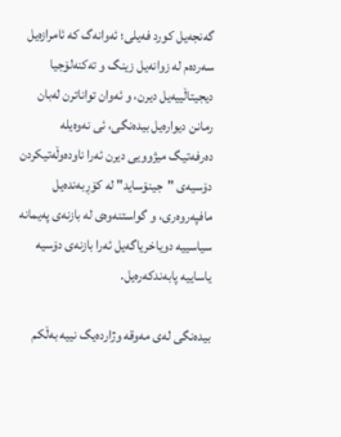گەنجەیل کورد فەیلی؛ ئەوانەگ کە ئامرازەیل سەردەم لە زوانەیل زینگ و تەکنەلۆجیا دیجیتاڵییەیل دیرن، و ئەوان تواناترن لەبان رمانن دیوارەیل بیدەنگی، ئی نەوەیلە دەرفەتیگ میژوویی دیرن ئەرا ناودەوڵەتیکردن دۆسیەی "جینۆساید" لە کۆڕبەندەیل مافپەروەری، و گواستنەوەی لە بازنەی پەیمانە سیاسییە دویاخریاگەیل ئەرا بازنەی دۆسیە یاساییە پابەندکەرەیل.

بیدەنگی لەی مەوقە وژاردەیگ نییە بەڵکم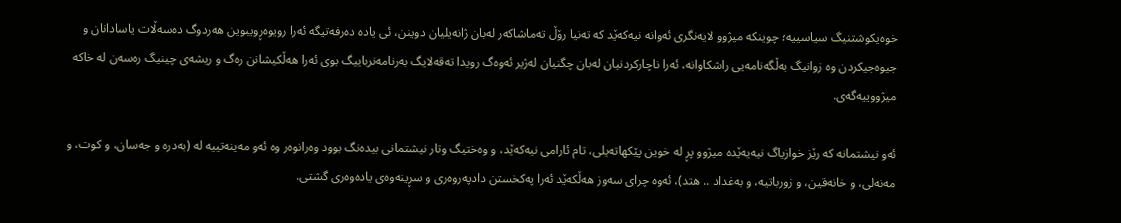خوەیکوشتنیگ سیاسییە؛ چوینکە میژوو لایەنگری ئەوانە نیەکەێد کە تەنیا رۆڵ تەماشاکەر لەبان ژانەیلیان دوینن، ئی یادە دەرفەتیگە ئەرا رویوەڕویبوین هەردوگ دەسەڵات یاسادانان و جیوەجیکردن وە زوانیگ بەڵگەنامەیی راشکاوانە، ئەرا ناچارکردنیان لەبان چگنیان لەژیر ئەوەگ رویدا تەقەلایگ بەرنامەنرباییگ بوی ئەرا هەڵکیشانن رەگ و ریشەی چینیگ رەسەن لە خاکە میژووییەگەی.

ئەو نیشتمانە کە رێز خوازیاگ نیەیەێدە میژوو پڕ لە خوین پێکهاتەیلی، تام ئارامی نیەکەێد، و وەختیگ وتار نیشتمانی بیدەنگ بوود وەرانوەر وە ئەو مەینەتییە لە (بەدرە و جەسان، و کوت، و مەنەلی، و خانەقین، و زورباتیە، و بەغداد .. هتد)، ئەوە چرای سەوز هەڵکەێد ئەرا پەکخستن دادپەروەری و سڕینەوەی یادەوەری گشتی.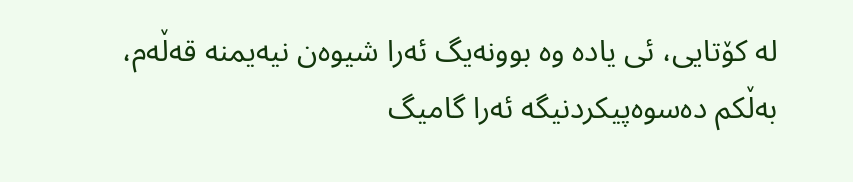لە کۆتایی، ئی یادە وە بوونەیگ ئەرا شیوەن نیەیمنە قەڵەم، بەڵکم دەسوەپیکردنیگە ئەرا گامیگ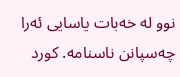نوو لە خەبات یاسایی ئەرا چەسپانن ناسنامە. کورد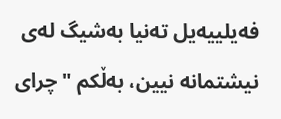فەیلییەیل تەنیا بەشیگ لەی نیشتمانە نیین، بەڵکم "چرای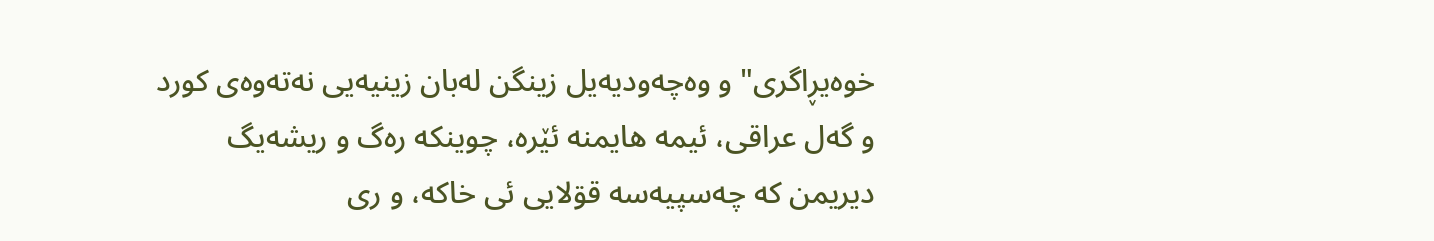خوەیڕاگری" و وەچەودیەیل زینگن لەبان زینیەیی نەتەوەی کورد و گەل عراقی، ئیمە هایمنە ئێرە، چوینکە رەگ و ریشەیگ دیریمن کە چەسپیەسە قۊلایی ئی خاکە، و ری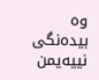وە بیدەنگی نییەیمن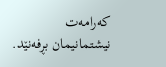کەرامەت نیشتمانیمان بڕفەنێد.